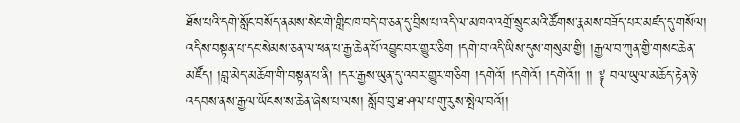ཐོས་པའི་དགེ་སློང་བསོད་ནམས་སེང་གེ་གླིང་ཁ་བདེ་བ་ཅན་དུ་བྲིས་པ་འདི་ལ་མཁའ་འགྲོ་སྲུང་མའི་ཚོགས་རྣམས་བཟོད་པར་མཛད་དུ་གསོལ། འདིས་བསྟན་པ་དང་སེམས་ཅན་ལ་ཕན་པ་རྒྱ་ཆེན་པོ་འབྱུང་བར་གྱུར་ཅིག །དགེ་བ་འདི་ཡིས་དུས་གསུམ་གྱི། །རྒྱལ་བ་ཀུན་གྱི་གསང་ཆེན་མཛོད། །བླ་མེད་མཆོག་གི་བསྟན་པ་ནི། །དར་རྒྱས་ཡུན་དུ་འབར་གྱུར་གཅིག །དགེའོ། །དགེའོ། །དགེའོ།། །། ༈ བལ་ཡུལ་མཆོད་རྟེན་ཉེ་འདབས་ནས་རྒྱལ་ཡོངས་ས་ཆེན་ཞེས་པ་ལས། སློབ་བུ་ཐ་ཤལ་པ་གུ་རུས་སྤེལ་བའོ།།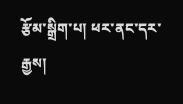རྩོམ་སྒྲིག་པ། ཕར་ནང་དར་རྒྱས།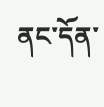ནང་དོན་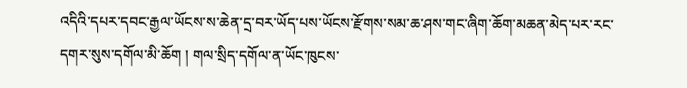འདིའི་དཔར་དབང་རྒྱལ་ཡོངས་ས་ཆེན་དྲ་བར་ཡོད་པས་ཡོངས་རྫོགས་སམ་ཆ་ཤས་གང་ཞིག་ཆོག་མཆན་མེད་པར་རང་དགར་སུས་དགོལ་མི་ཆོག ། གལ་སྲིད་དགོལ་ན་ཡོང་ཁུངས་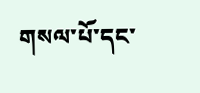གསལ་པོ་དང་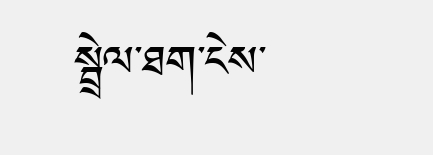སྦྲེལ་ཐག་ངེས་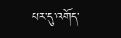པར་དུ་འགོད་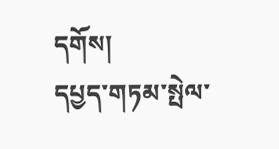དགོས།
དཔྱད་གཏམ་སྤེལ་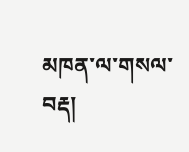མཁན་ལ་གསལ་བརྡ།